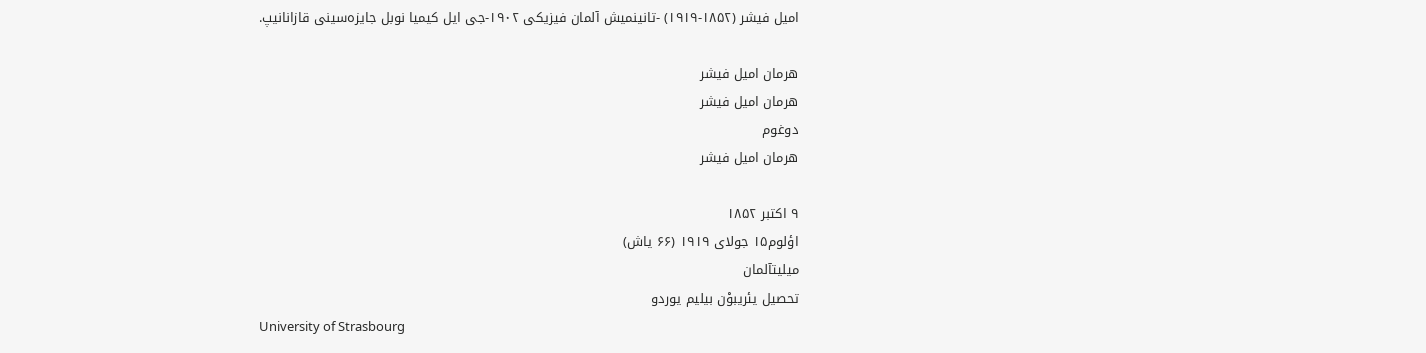امیل فیشر (۱۸۵۲-۱۹۱۹) -تانینمیش آلمان فیزیکی ۱۹۰۲-جی ایل کیمیا نوبل جایزه‌سینی قازانانیپ.

هرمان امیل فیشر
هرمان امیل فیشر
دوغوم
هرمان امیل فیشر

۹ اکتبر ۱۸۵۲
اؤلوم۱۵ جولای ۱۹۱۹ (۶۶ یاش)
میلیتآلمان
تحصیل یئریبوْن بیلیم یوردو
University of Strasbourg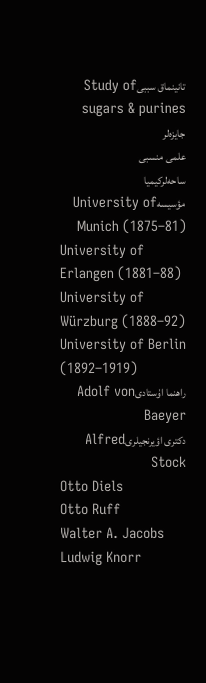تانینماق سببیStudy of sugars & purines
جایزه‌لر
علمی منسبی
ساحه‌لرکیمیا
مؤسیسهUniversity of Munich (1875–81)
University of Erlangen (1881–88)
University of Würzburg (1888–92)
University of Berlin (1892–1919)
راهنما اۇستادیAdolf von Baeyer
دکتری اؤیرنجیلریAlfred Stock
Otto Diels
Otto Ruff
Walter A. Jacobs
Ludwig Knorr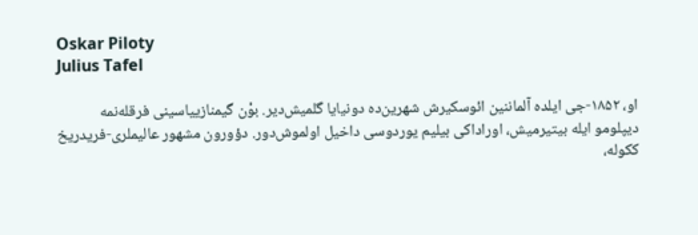Oskar Piloty
Julius Tafel

او، ۱۸۵۲-جی ایلده آلماننین ائوسکیرش شهرین‌ده دونیایا گلمیش‌دیر. بوْن گیمنازییاسینی فرقله‌نمه دیپلومو ایله بیتیرمیش، اوراداکی بیلیم یوردوسی داخیل اولموش‌دور. دؤورون مشهور عالیملری-فریدریخ ککوله،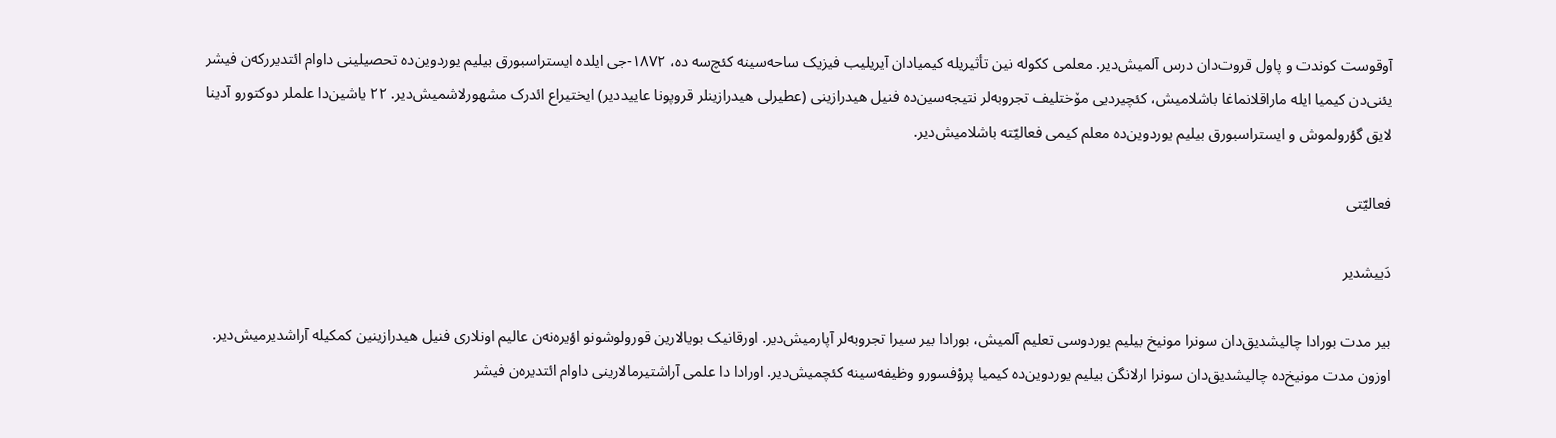آوقوست کوندت و پاول قروت‌دان درس آلمیش‌دیر. معلمی ککوله نین تأثیریله کیمیادان آیریلیب فیزیک ساحه‌سینه کئچ‌سه ده، ۱۸۷۲-جی ایلده ایستراسبورق بیلیم یوردوین‌ده تحصیلینی داوام ائتدیررکه‌ن فیشر یئنی‌دن کیمیا ایله ماراقلانماغا باشلامیش، کئچیردیی مۆختلیف تجروبه‌لر نتیجه‌سین‌ده فنیل هیدرازینی (عطیرلی هیدرازینلر قروپونا عاییددیر) ایختیراع ائد‌رک مشهورلاشمیش‌دیر. ۲۲ یاشین‌دا علملر دوکتورو آدینا لایق گؤرولموش و ایستراسبورق بیلیم یوردوین‌ده معلم کیمی فعالیّته باشلامیش‌دیر.

فعالیّتی

دَییشدیر

بیر مدت بورادا چالیشدیق‌دان سونرا مونیخ بیلیم یوردوسی تعلیم آلمیش، بورادا بیر سیرا تجروبه‌لر آپارمیش‌دیر. اورقانیک بویالارین قورولوشونو اؤیره‌نه‌ن عالیم اونلاری فنیل هیدرازینین کمکیله آراشدیرمیش‌دیر. اوزون مدت مونیخ‌ده چالیشدیق‌دان سونرا ارلانگن بیلیم یوردوین‌ده کیمیا پروْفسورو وظیفه‌سینه کئچمیش‌دیر. اورادا دا علمی آراشتیرمالارینی داوام ائتدیره‌ن فیشر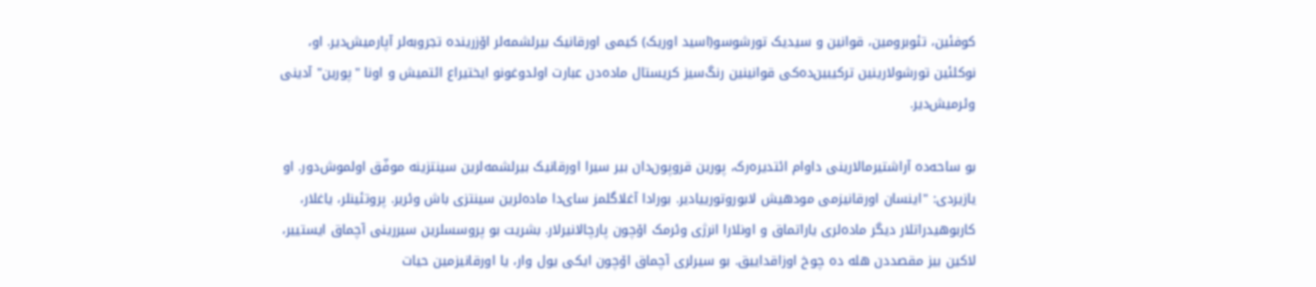کوفئین، تئوبرومین، قوانین و سیدیک تورشوسو(اسید اوریک) کیمی اورقانیک بیرلشمه‌لر اۆزرینده تجروبه‌لر آپارمیش‌دیر. او، نوکلئین تورشولارینین ترکیبین‌ده‌کی قوانینین رنگ‌سیز کریستال ماده‌دن عبارت اولدوغونو ایختیراع ائتمیش و اونا "پورین" آدینی وئرمیش‌دیر.

بو ساحه‌ده آراشتیرمالارینی داوام ائتدیره‌رک، پورین قروپون‌دان بیر سیرا اورقانیک بیرلشمه‌لرین سینتزینه موفّق اولموش‌دور. او یازیردی: "اینسان اورقانیزمی مودهیش لابوروتورییادیر. بورادا آغلاگلمز سای‌دا ماده‌لرین سینتزی باش وئریر. پروتئینلر، یاغلار، کاربوهیدراتلار دیگر ماده‌لری یاراتماق و اونلارا انرژی وئرمک اۆچون پارچالانیرلار. بشریت بو پروسسلرین سیررینی آچماق ایستییر، لاکین بیز مقصددن هله ده چوخ اوزاقداییق. بو سیرلری آچماق اۆچون ایکی یول وار، یا اورقانیزمین حیات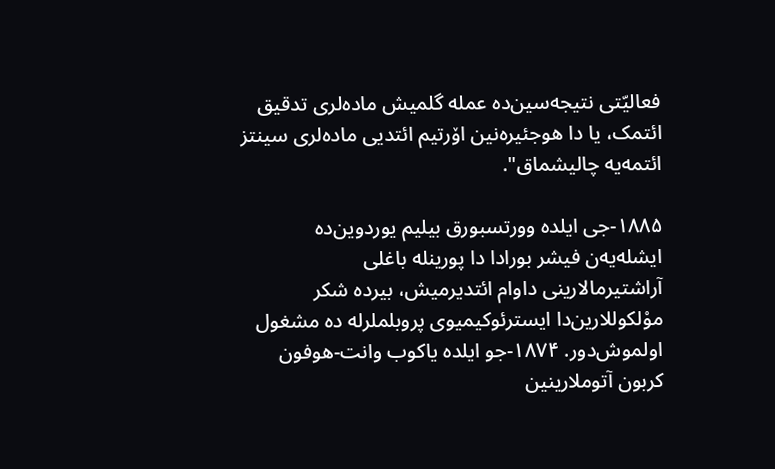فعالیّتی نتیجه‌سین‌ده عمله گلمیش ماده‌لری تدقیق ائتمک، یا دا هوجئیره‌نین اۆرتیم ائتدیی ماده‌لری سینتز ائتمه‌یه چالیشماق".

۱۸۸۵-جی ایلده وورتسبورق بیلیم یوردوین‌ده ایشله‌یه‌ن فیشر بورادا دا پورینله باغلی آراشتیرمالارینی داوام ائتدیرمیش، بیرده شکر موْلکوللارین‌دا ایسترئوکیمیوی پروبلملرله ده مشغول اولموش‌دور. ۱۸۷۴-جو ایلده یاکوب وانت-هوفون کربون آتوملارینین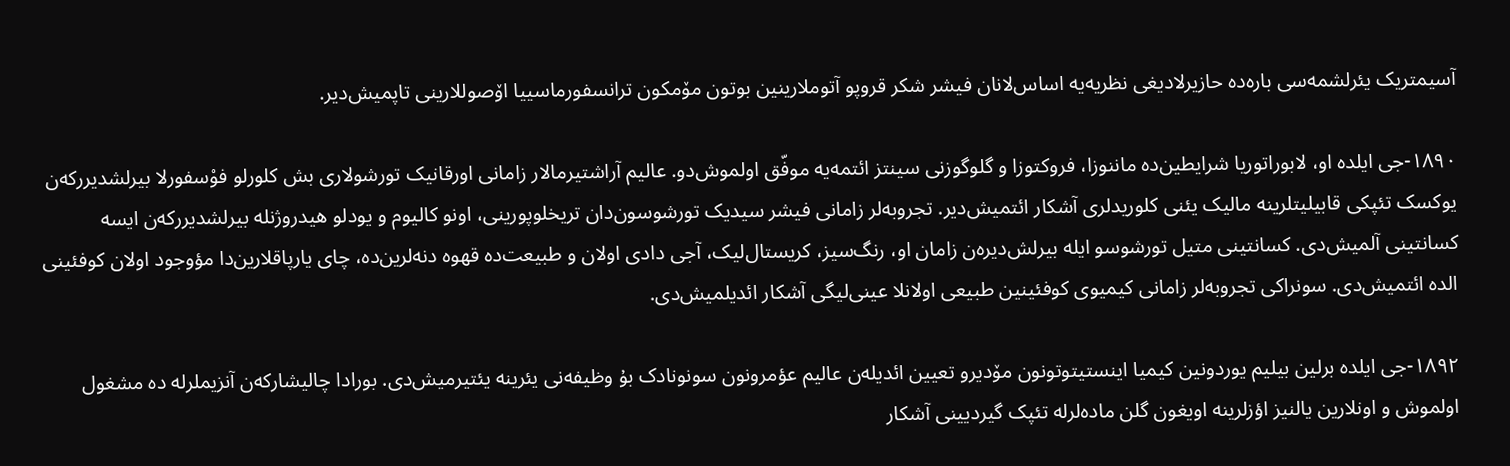آسیمتریک یئرلشمه‌سی باره‌ده حازیرلادیغی نظریه‌یه اساس‌لانان فیشر شکر قروپو آتوملارینین بوتون مۆمکون ترانسفورماسییا اۆصوللارینی تاپمیش‌دیر.

۱۸۹۰-جی ایلده او، لابوراتوریا شرایطین‌ده ماننوزا، فروکتوزا و گلوگوزنی سینتز ائتمه‌یه موفّق اولموش‌دو. عالیم آراشتیرمالار زامانی اورقانیک تورشولاری بش کلورلو فوْسفورلا بیرلشدیررکه‌ن یوکسک تئپکی قابیلیتلرینه مالیک یئنی کلوریدلری آشکار ائتمیش‌دیر. تجروبه‌لر زامانی فیشر سیدیک تورشوسون‌دان تریخلوپورینی، اونو کالیوم و یودلو هیدروژنله بیرلشدیررکه‌ن ایسه کسانتینی آلمیش‌دی. کسانتینی متیل تورشوسو ایله بیرلش‌دیره‌ن زامان او، رنگ‌سیز، کریستال‌لیک، آجی دادی اولان و طبیعت‌ده قهوه دنه‌لرین‌ده، چای یارپاقلارین‌دا مؤوجود اولان کوفئینی الده ائتمیش‌دی. سونراکی تجروبه‌لر زامانی کیمیوی کوفئینین طبیعی اولانلا عینی‌لیگی آشکار ائدیلمیش‌دی.

۱۸۹۲-جی ایلده برلین بیلیم یوردونین کیمیا اینستیتوتونون مۆدیرو تعیین ائدیله‌ن عالیم عؤمرونون سونونادک بۇ وظیفه‌نی یئرینه یئتیرمیش‌دی. بورادا چالیشارکه‌ن آنزیملرله ده مشغول اولموش و اونلارین یالنیز اؤزلرینه اویغون گلن ماده‌لرله تئپک گیردیینی آشکار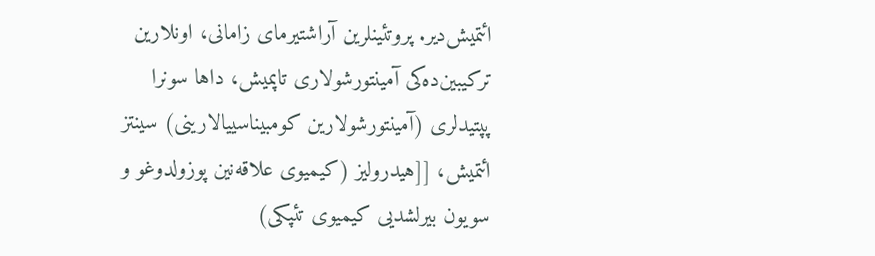ائتمیش‌دیر. پروتئینلرین آراشتیرمای زامانی، اونلارین ترکیبین‌ده‌کی آمینتورشولاری تاپمیش، داها سونرا پپتیدلری (آمینتورشولارین کومبیناسییالارینی) سینتز ائتمیش، [[هیدرولیز (کیمیوی علاقه‌نین پوزولدوغو و سویون بیرلشدیی کیمیوی تئپکی)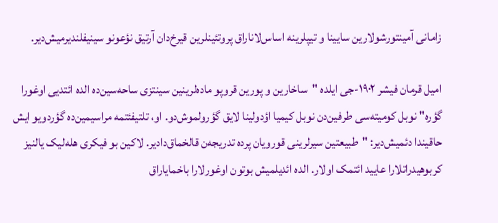زامانی آمینتورشولارین سایینا و تیپلرینه اساس‌لاناراق پروتئینلرین قیرخ‌دان آرتیق نؤعونو سینیفلندیرمیش‌دیر.

امیل قرمان فیشر ۱۹۰۲-جی ایلده "ساخارین و پورین قروپو ماده‌لرینین سینتزی ساحه‌سین‌ده الده ائتدیی اوغورا گؤره" نوبل کومیته‌سی طرفین‌دن نوبل کیمیا اؤدولینا لایق گؤرولموش‌دو. او، تلتیفئتمه مراسیمین‌ده گؤردویو ایش حاقیندا دئمیش‌دیر: "طبیعتین سیرلرینی قورویان پرده تدریجه‌ن قالخماق‌دادیر. لاکین بو فیکری هله‌لیک یالنیز کربوهیدراتلارا عایید ائتمک اولار. الده ائدیلمیش بوتون اوغورلارا باخمایاراق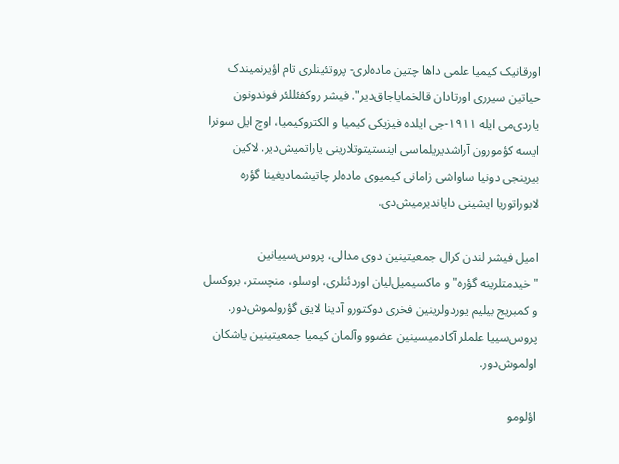اورقانیک کیمیا علمی داها چتین ماده‌لری- پروتئینلری تام اؤیرنمیندک حیاتین سیرری اورتادان قالخمایاجاق‌دیر". فیشر روکفئللئر فوندونون یاردی‌می ایله ۱۹۱۱-جی ایلده فیزیکی کیمیا و الکتروکیمیا، اوچ ایل سونرا ایسه کؤمورون آراشدیریلماسی اینستیتوتلارینی یاراتمیش‌دیر. لاکین بیرینجی دونیا ساواشی زامانی کیمیوی ماده‌لر چاتیشمادیغینا گؤره لابوراتوریا ایشینی دایاندیرمیش‌دی.

امیل فیشر لندن کرال جمعیتینین دوی مدالی، پروس‌سییانین "خیدمتلرینه گؤره" و ماکسیمیل‌لیان اوردئنلری، اوسلو، منچستر، بروکسل و کمبریج بیلیم یوردولرینین فخری دوکتورو آدینا لایق گؤرولموش‌دور. پروس‌سییا علملر آکادمیسینین عضوو وآلمان کیمیا جمعیتینین یاشکان اولموش‌دور.

اؤلومو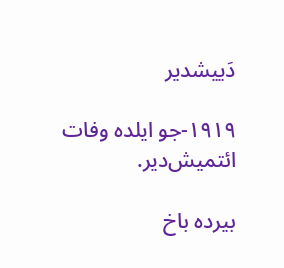دَییشدیر

۱۹۱۹-جو ایلده وفات ائتمیش‌دیر.

بیرده باخ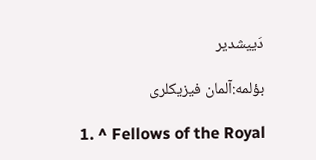دَییشدیر

بؤلمه‌:آلمان فیزیکلری

  1. ^ Fellows of the Royal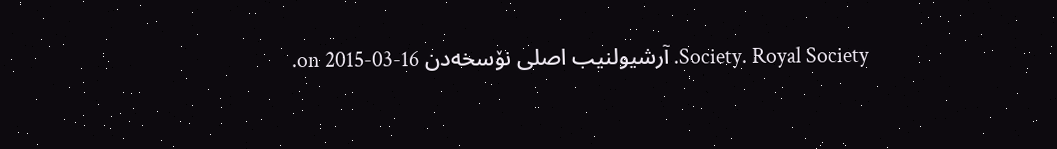Society. Royal Society. آرشیولنیب اصلی نۆسخه‌دن on 2015-03-16.